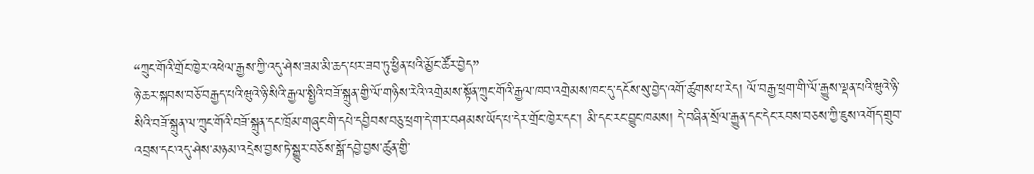“ཀྲུང་གོའི་གྲོང་ཁྱེར་འཕེལ་རྒྱས་ཀྱི་འདུ་ཤེས་ཟམ་མི་ཆད་པར་ཟབ་ཏུ་ཕྱིན་པའི་མྱོང་ཚོར་བྱེད”
ཉེ་ཆར་སྐབས་བཅོ་བརྒྱད་པའི་ཝུའེ་ཉི་སིའི་རྒྱལ་སྤྱིའི་བཟོ་སྐྲུན་གྱི་ལོ་གཉིས་རེའི་འགྲེམས་སྟོན་ཀྲུང་གོའི་རྒྱལ་ཁབ་འགྲེམས་ཁང་དུ་དངོས་སུ་བྱེད་འགོ་ཚུགས་པ་རེད། ལོ་བརྒྱ་ཕྲག་གི་ལོ་རྒྱུས་ལྡན་པའི་ཝུའེ་ཉི་སིའི་བཟོ་སྐྲུན་ལ་ཀྲུང་གོའི་བཟོ་སྐྲུན་དང་ཁྲོམ་གཞུང་གི་དཔེ་དབྱིབས་བཅུ་ཕྲག་དེ་གར་བཤམས་ཡོད་པ་དེར་གྲོང་ཁྱེར་དང་། མི་དང་རང་བྱུང་ཁམས། དེ་བཞིན་སྲོལ་རྒྱུན་དང་དེང་རབས་བཅས་ཀྱི་ཇུས་འགོད་གྲུབ་འབྲས་དང་འདུ་ཤེས་མཉམ་འདྲེས་བྱས་ཏེ་སྒྱུར་བཅོས་སྒོ་དབྱེ་བྱས་ཚུན་གྱི་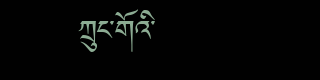ཀྲུང་གོའི་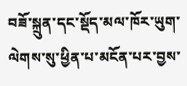བཟོ་སྐྲུན་དང་སྡོད་མལ་ཁོར་ཡུག་ལེགས་སུ་ཕྱིན་པ་མངོན་པར་བྱས་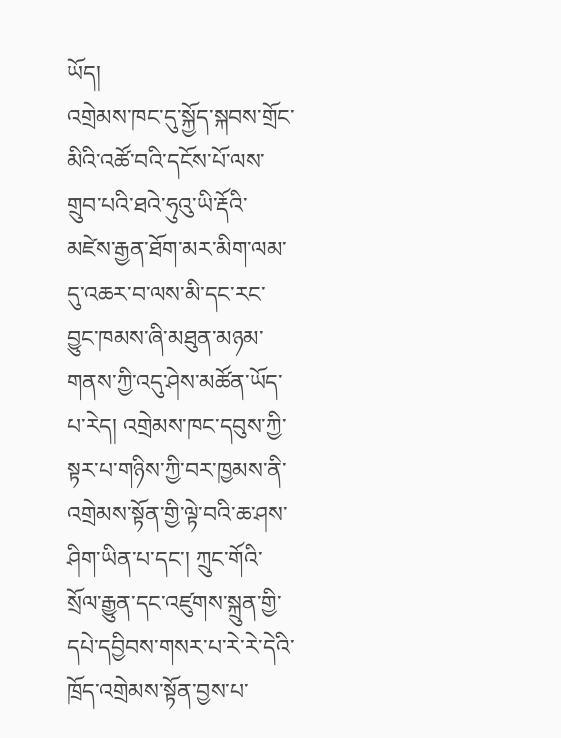ཡོད།
འགྲེམས་ཁང་དུ་སྐྱོད་སྐབས་གྲོང་མིའི་འཚོ་བའི་དངོས་པོ་ལས་གྲུབ་པའི་ཐའེ་ཧུའུ་ཡི་རྡོའི་མཛེས་རྒྱན་ཐོག་མར་མིག་ལམ་དུ་འཆར་བ་ལས་མི་དང་རང་བྱུང་ཁམས་ཞི་མཐུན་མཉམ་གནས་ཀྱི་འདུ་ཤེས་མཚོན་ཡོད་པ་རེད། འགྲེམས་ཁང་དབུས་ཀྱི་སྟར་པ་གཉིས་ཀྱི་བར་ཁྱམས་ནི་འགྲེམས་སྟོན་གྱི་ལྟེ་བའི་ཆ་ཤས་ཤིག་ཡིན་པ་དང་། ཀྲུང་གོའི་སྲོལ་རྒྱུན་དང་འཛུགས་སྐྲུན་གྱི་དཔེ་དབྱིབས་གསར་པ་རེ་རེ་དེའི་ཁྲོད་འགྲེམས་སྟོན་བྱས་པ་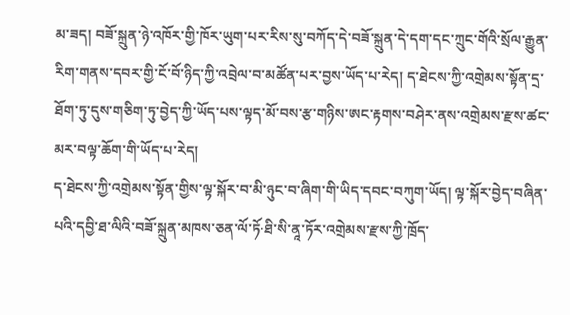མ་ཟད། བཟོ་སྐྲུན་ཉེ་འཁོར་གྱི་ཁོར་ཡུག་པར་རིས་སུ་བཀོད་དེ་བཟོ་སྐྲུན་དེ་དག་དང་ཀྲུང་གོའི་སྲོལ་རྒྱུན་རིག་གནས་དབར་གྱི་ངོ་བོ་ཉིད་ཀྱི་འབྲེལ་བ་མཚོན་པར་བྱས་ཡོད་པ་རེད། ད་ཐེངས་ཀྱི་འགྲེམས་སྟོན་དྲ་ཐོག་ཏུ་དུས་གཅིག་ཏུ་བྱེད་ཀྱི་ཡོད་པས་ལྟད་མོ་བས་རྩ་གཉིས་ཨང་རྟགས་བཤེར་ནས་འགྲེམས་རྫས་ཚང་མར་བལྟ་ཆོག་གི་ཡོད་པ་རེད།
ད་ཐེངས་ཀྱི་འགྲེམས་སྟོན་གྱིས་ལྟ་སྐོར་བ་མི་ཉུང་བ་ཞིག་གི་ཡིད་དབང་བཀུག་ཡོད། ལྟ་སྐོར་བྱེད་བཞིན་པའི་དབྱི་ཐ་ལིའི་བཟོ་སྐྲུན་མཁས་ཅན་ལོ་ཏོ·ཐི་སི་ནཱ་ཏོར་འགྲེམས་རྫས་ཀྱི་ཁྲོད་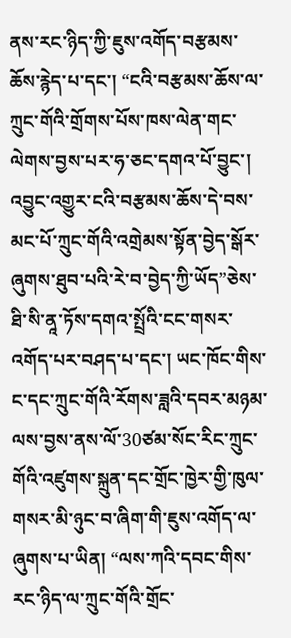ནས་རང་ཉིད་ཀྱི་ཇུས་འགོད་བརྩམས་ཆོས་རྙེད་པ་དང་། “ངའི་བརྩམས་ཆོས་ལ་ཀྲུང་གོའི་གྲོགས་པོས་ཁས་ལེན་གང་ལེགས་བྱས་པར་ཧ་ཅང་དགའ་པོ་བྱུང་། འབྱུང་འགྱུར་ངའི་བརྩམས་ཆོས་དེ་བས་མང་པོ་ཀྲུང་གོའི་འགྲེམས་སྟོན་བྱེད་སྒོར་ཞུགས་ཐུབ་པའི་རེ་བ་བྱེད་ཀྱི་ཡོད”ཅེས་ཐི་སི་ནཱ་ཏོས་དགའ་སྤྲོའི་ངང་གསར་འགོད་པར་བཤད་པ་དང་། ཡང་ཁོང་གིས་ང་དང་ཀྲུང་གོའི་རོགས་ཟླའི་དབར་མཉམ་ལས་བྱས་ནས་ལོ་30ཙམ་སོང་རིང་ཀྲུང་གོའི་འཛུགས་སྐྲུན་དང་གྲོང་ཁྱེར་གྱི་ཁུལ་གསར་མི་ཉུང་བ་ཞིག་གི་ཇུས་འགོད་ལ་ཞུགས་པ་ཡིན། “ལས་ཀའི་དབང་གིས་རང་ཉིད་ལ་ཀྲུང་གོའི་གྲོང་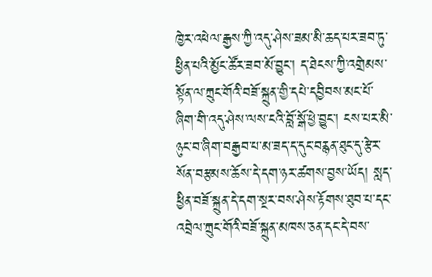ཁྱེར་འཕེལ་རྒྱས་ཀྱི་འདུ་ཤེས་ཟམ་མི་ཆད་པར་ཟབ་ཏུ་ཕྱིན་པའི་མྱོང་ཚོར་ཟབ་མོ་བྱུང་། ད་ཐེངས་ཀྱི་འགྲེམས་སྟོན་ལ་ཀྲུང་གོའི་བཟོ་སྐྲུན་གྱི་དཔེ་དབྱིབས་མང་པོ་ཞིག་གི་འདུ་ཤེས་ལས་ངའི་བློ་སྒོ་ཕྱེ་བྱུང་། ངས་པར་མི་ཉུང་བ་ཞིག་བརྒྱབ་པ་མ་ཟད་ད་དུང་བརྙན་ཐུང་དུ་རྩེར་སོན་བརྩམས་ཆོས་དེ་དག་ཉར་ཚགས་བྱས་ཡོད། སླད་ཕྱིན་བཟོ་སྐྲུན་དེ་དག་སྔར་བས་ཤེས་རྟོགས་ཐུབ་པ་དང་འབྲེལ་ཀྲུང་གོའི་བཟོ་སྐྲུན་མཁས་ཅན་དང་དེ་བས་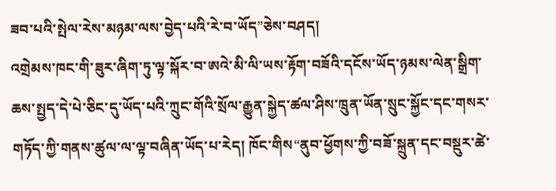ཟབ་པའི་སྤེལ་རེས་མཉམ་ལས་བྱེད་པའི་རེ་བ་ཡོད”ཅེས་བཤད།
འགྲེམས་ཁང་གི་ཟུར་ཞིག་ཏུ་ལྟ་སྐོར་བ་ཨའེ་མི་ལི་ཡས་རྟོག་བཟོའི་དངོས་ཡོད་ཉམས་ལེན་སྒྲིག་ཆས་སྤྱད་དེ་པེ་ཅིང་དུ་ཡོད་པའི་ཀྲུང་གོའི་སྲོལ་རྒྱུན་སྐྱེད་ཚལ་ཤིས་ཁྲུན་ཡོན་སྲུང་སྐྱོང་དང་གསར་གཏོད་ཀྱི་གནས་ཚུལ་ལ་ལྟ་བཞིན་ཡོད་པ་རེད། ཁོང་གིས“ནུབ་ཕྱོགས་ཀྱི་བཟོ་སྐྲུན་དང་བསྡུར་ཚེ་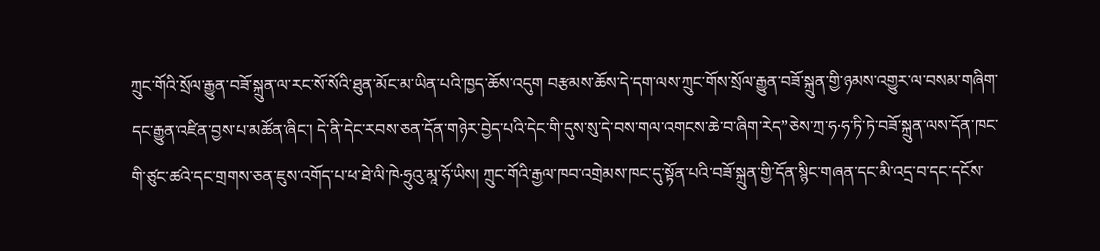ཀྲུང་གོའི་སྲོལ་རྒྱུན་བཟོ་སྐྲུན་ལ་རང་སོ་སོའི་ཐུན་མོང་མ་ཡིན་པའི་ཁྱད་ཆོས་འདུག བརྩམས་ཆོས་དེ་དག་ལས་ཀྲུང་གོས་སྲོལ་རྒྱུན་བཟོ་སྐྲུན་གྱི་ཉམས་འགྱུར་ལ་བསམ་གཞིག་དང་རྒྱུན་འཛིན་བྱས་པ་མཚོན་ཞིང་། དེ་ནི་དེང་རབས་ཅན་དོན་གཉེར་བྱེད་པའི་དེང་གི་དུས་སུ་དེ་བས་གལ་འགངས་ཆེ་བ་ཞིག་རེད”ཅེས་ཀྲ་ཧ·ཧ་ཏི་ཏེ་བཟོ་སྐྲུན་ལས་དོན་ཁང་གི་ཙུང་ཚའེ་དང་གྲགས་ཅན་ཇུས་འགོད་པ་ཕ་ཐེ་ལི་ཁེ·ཧྲུའུ་མཱ་ཧོ་ཡིས། ཀྲུང་གོའི་རྒྱལ་ཁབ་འགྲེམས་ཁང་དུ་སྟོན་པའི་བཟོ་སྐྲུན་གྱི་དོན་སྙིང་གཞན་དང་མི་འདྲ་བ་དང་དངོས་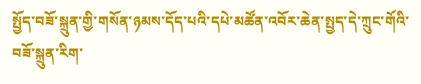སྤྱོད་བཟོ་སྐྲུན་གྱི་གསོན་ཉམས་དོད་པའི་དཔེ་མཚོན་འབོར་ཆེན་སྤྱད་དེ་ཀྲུང་གོའི་བཟོ་སྐྲུན་རིག་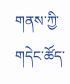གནས་ཀྱི་གདེང་ཚོད་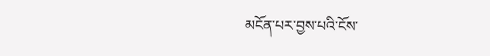མངོན་པར་བྱས་པའི་ངོས་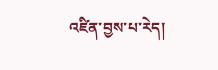འཛིན་བྱས་པ་རེད།